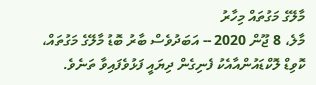މާލޭގެ މަގުތައް މިހާރު
މާލެ، 8 ޖޫން 2020 -- އަބަދުވެސް ބާރު ބޮޑު މާލޭގެ މަގުތައް، ކޮވިޑް ލޮކްޑައުންއާއެކު ފެނިގެން ދިޔައީ ފަޅުވެފައިވާ ތަނެވެ.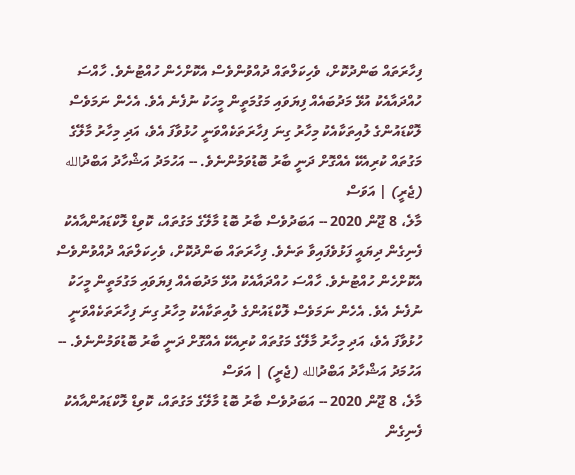ފިހާރަތައް ބަންދުކޮށް، ވެހިކަލްތައް ދުއްވުންވެސް އެކޮށްހެން ހުއްޓުނެވެ. ހާއްސަ ހުއްދައާއެކު އުޅޭ މަދުބައެއް ފިޔަވައި މަގުމަތީން މީހަކު ނުފެނެ އެވެ. އެހެން ނަމަވެސް ލޮކްޑައުންގެ ލުއިތަކާއެކު މިހާރު ގިނަ ފިހާރަތަކެއްވަނީ ހުޅުވާފަ އެވެ، އަދި މިހާރު މާލޭގެ މަގުތައް ކުރިއެކޭ އެއްގޮށް ދަނީ ބާރު ބޮޑުވަމުންނެވެ. -- އަހުމަދު އަޝްހާދު އަބްދުالله (ޖެރީ) | އަވަސް
މާލެ، 8 ޖޫން 2020 -- އަބަދުވެސް ބާރު ބޮޑު މާލޭގެ މަގުތައް، ކޮވިޑް ލޮކްޑައުންއާއެކު ފެނިގެން ދިޔައީ ފަޅުވެފައިވާ ތަނެވެ. ފިހާރަތައް ބަންދުކޮށް، ވެހިކަލްތައް ދުއްވުންވެސް އެކޮށްހެން ހުއްޓުނެވެ. ހާއްސަ ހުއްދައާއެކު އުޅޭ މަދުބައެއް ފިޔަވައި މަގުމަތީން މީހަކު ނުފެނެ އެވެ. އެހެން ނަމަވެސް ލޮކްޑައުންގެ ލުއިތަކާއެކު މިހާރު ގިނަ ފިހާރަތަކެއްވަނީ ހުޅުވާފަ އެވެ، އަދި މިހާރު މާލޭގެ މަގުތައް ކުރިއެކޭ އެއްގޮށް ދަނީ ބާރު ބޮޑުވަމުންނެވެ. -- އަހުމަދު އަޝްހާދު އަބްދުالله (ޖެރީ) | އަވަސް
މާލެ، 8 ޖޫން 2020 -- އަބަދުވެސް ބާރު ބޮޑު މާލޭގެ މަގުތައް، ކޮވިޑް ލޮކްޑައުންއާއެކު ފެނިގެން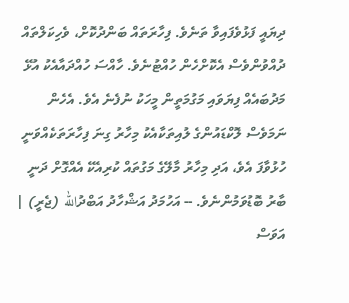ދިޔައީ ފަޅުވެފައިވާ ތަނެވެ. ފިހާރަތައް ބަންދުކޮށް، ވެހިކަލްތައް ދުއްވުންވެސް އެކޮށްހެން ހުއްޓުނެވެ. ހާއްސަ ހުއްދައާއެކު އުޅޭ މަދުބައެއް ފިޔަވައި މަގުމަތީން މީހަކު ނުފެނެ އެވެ. އެހެން ނަމަވެސް ލޮކްޑައުންގެ ލުއިތަކާއެކު މިހާރު ގިނަ ފިހާރަތަކެއްވަނީ ހުޅުވާފަ އެވެ، އަދި މިހާރު މާލޭގެ މަގުތައް ކުރިއެކޭ އެއްގޮށް ދަނީ ބާރު ބޮޑުވަމުންނެވެ. -- އަހުމަދު އަޝްހާދު އަބްދުالله (ޖެރީ) | އަވަސް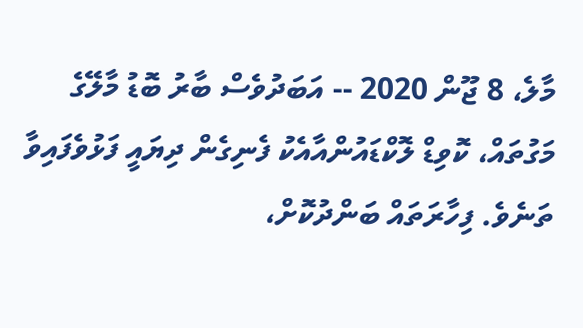މާލެ، 8 ޖޫން 2020 -- އަބަދުވެސް ބާރު ބޮޑު މާލޭގެ މަގުތައް، ކޮވިޑް ލޮކްޑައުންއާއެކު ފެނިގެން ދިޔައީ ފަޅުވެފައިވާ ތަނެވެ. ފިހާރަތައް ބަންދުކޮށް،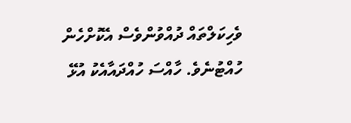ވެހިކަލްތައް ދުއްވުންވެސް އެކޮށްހެން ހުއްޓުނެވެ. ހާއްސަ ހުއްދައާއެކު އުޅޭ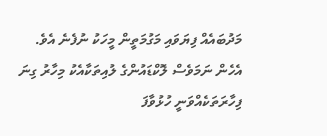މަދުބައެއް ފިޔަވައި މަގުމަތީން މީހަކު ނުފެނެ އެވެ. އެހެން ނަމަވެސް ލޮކްޑައުންގެ ލުއިތަކާއެކު މިހާރު ގިނަ ފިހާރަތަކެއްވަނީ ހުޅުވާފަ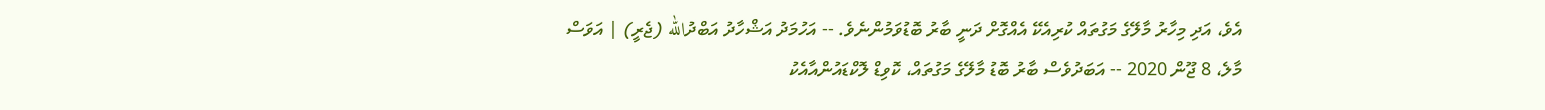އެވެ، އަދި މިހާރު މާލޭގެ މަގުތައް ކުރިއެކޭ އެއްގޮށް ދަނީ ބާރު ބޮޑުވަމުންނެވެ. -- އަހުމަދު އަޝްހާދު އަބްދުالله (ޖެރީ) | އަވަސް
މާލެ، 8 ޖޫން 2020 -- އަބަދުވެސް ބާރު ބޮޑު މާލޭގެ މަގުތައް، ކޮވިޑް ލޮކްޑައުންއާއެކު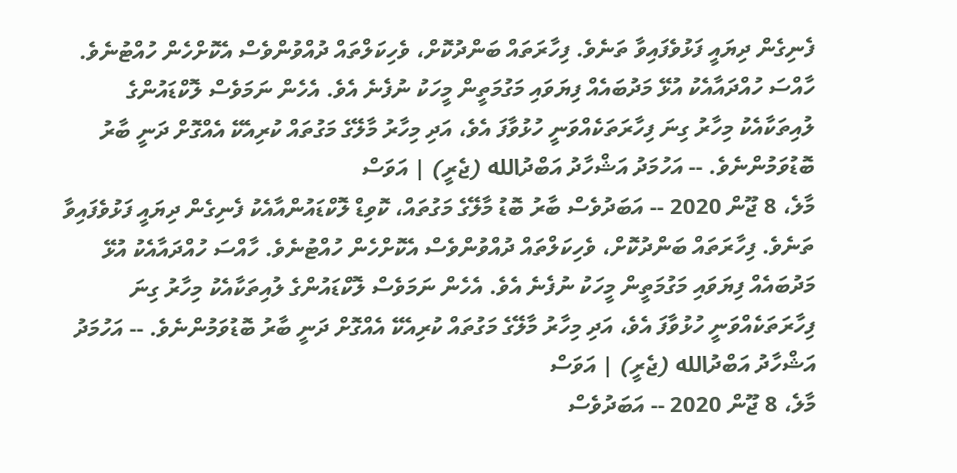ފެނިގެން ދިޔައީ ފަޅުވެފައިވާ ތަނެވެ. ފިހާރަތައް ބަންދުކޮށް، ވެހިކަލްތައް ދުއްވުންވެސް އެކޮށްހެން ހުއްޓުނެވެ. ހާއްސަ ހުއްދައާއެކު އުޅޭ މަދުބައެއް ފިޔަވައި މަގުމަތީން މީހަކު ނުފެނެ އެވެ. އެހެން ނަމަވެސް ލޮކްޑައުންގެ ލުއިތަކާއެކު މިހާރު ގިނަ ފިހާރަތަކެއްވަނީ ހުޅުވާފަ އެވެ، އަދި މިހާރު މާލޭގެ މަގުތައް ކުރިއެކޭ އެއްގޮށް ދަނީ ބާރު ބޮޑުވަމުންނެވެ. -- އަހުމަދު އަޝްހާދު އަބްދުالله (ޖެރީ) | އަވަސް
މާލެ، 8 ޖޫން 2020 -- އަބަދުވެސް ބާރު ބޮޑު މާލޭގެ މަގުތައް، ކޮވިޑް ލޮކްޑައުންއާއެކު ފެނިގެން ދިޔައީ ފަޅުވެފައިވާ ތަނެވެ. ފިހާރަތައް ބަންދުކޮށް، ވެހިކަލްތައް ދުއްވުންވެސް އެކޮށްހެން ހުއްޓުނެވެ. ހާއްސަ ހުއްދައާއެކު އުޅޭ މަދުބައެއް ފިޔަވައި މަގުމަތީން މީހަކު ނުފެނެ އެވެ. އެހެން ނަމަވެސް ލޮކްޑައުންގެ ލުއިތަކާއެކު މިހާރު ގިނަ ފިހާރަތަކެއްވަނީ ހުޅުވާފަ އެވެ، އަދި މިހާރު މާލޭގެ މަގުތައް ކުރިއެކޭ އެއްގޮށް ދަނީ ބާރު ބޮޑުވަމުންނެވެ. -- އަހުމަދު އަޝްހާދު އަބްދުالله (ޖެރީ) | އަވަސް
މާލެ، 8 ޖޫން 2020 -- އަބަދުވެސް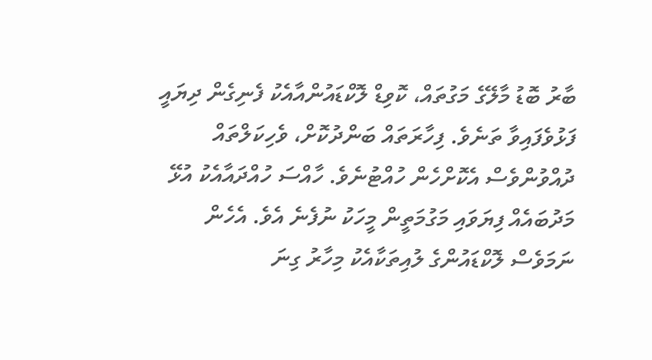ބާރު ބޮޑު މާލޭގެ މަގުތައް، ކޮވިޑް ލޮކްޑައުންއާއެކު ފެނިގެން ދިޔައީ ފަޅުވެފައިވާ ތަނެވެ. ފިހާރަތައް ބަންދުކޮށް، ވެހިކަލްތައް ދުއްވުންވެސް އެކޮށްހެން ހުއްޓުނެވެ. ހާއްސަ ހުއްދައާއެކު އުޅޭ މަދުބައެއް ފިޔަވައި މަގުމަތީން މީހަކު ނުފެނެ އެވެ. އެހެން ނަމަވެސް ލޮކްޑައުންގެ ލުއިތަކާއެކު މިހާރު ގިނަ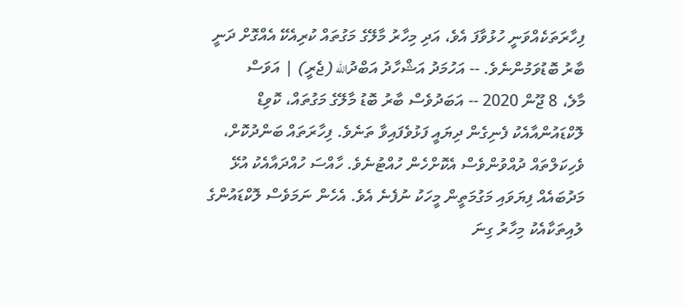ފިހާރަތަކެއްވަނީ ހުޅުވާފަ އެވެ، އަދި މިހާރު މާލޭގެ މަގުތައް ކުރިއެކޭ އެއްގޮށް ދަނީ ބާރު ބޮޑުވަމުންނެވެ. -- އަހުމަދު އަޝްހާދު އަބްދުالله (ޖެރީ) | އަވަސް
މާލެ، 8 ޖޫން 2020 -- އަބަދުވެސް ބާރު ބޮޑު މާލޭގެ މަގުތައް، ކޮވިޑް ލޮކްޑައުންއާއެކު ފެނިގެން ދިޔައީ ފަޅުވެފައިވާ ތަނެވެ. ފިހާރަތައް ބަންދުކޮށް، ވެހިކަލްތައް ދުއްވުންވެސް އެކޮށްހެން ހުއްޓުނެވެ. ހާއްސަ ހުއްދައާއެކު އުޅޭ މަދުބައެއް ފިޔަވައި މަގުމަތީން މީހަކު ނުފެނެ އެވެ. އެހެން ނަމަވެސް ލޮކްޑައުންގެ ލުއިތަކާއެކު މިހާރު ގިނަ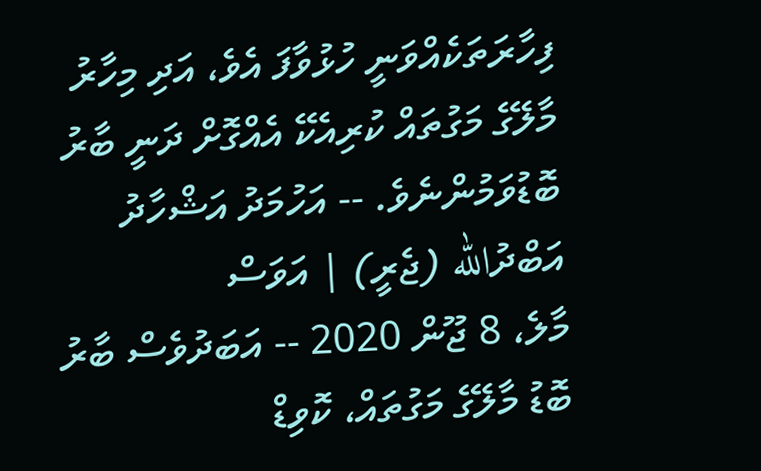ފިހާރަތަކެއްވަނީ ހުޅުވާފަ އެވެ، އަދި މިހާރު މާލޭގެ މަގުތައް ކުރިއެކޭ އެއްގޮށް ދަނީ ބާރު ބޮޑުވަމުންނެވެ. -- އަހުމަދު އަޝްހާދު އަބްދުالله (ޖެރީ) | އަވަސް
މާލެ، 8 ޖޫން 2020 -- އަބަދުވެސް ބާރު ބޮޑު މާލޭގެ މަގުތައް، ކޮވިޑް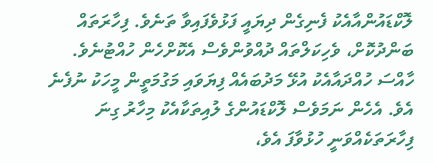ލޮކްޑައުންއާއެކު ފެނިގެން ދިޔައީ ފަޅުވެފައިވާ ތަނެވެ. ފިހާރަތައް ބަންދުކޮށް، ވެހިކަލްތައް ދުއްވުންވެސް އެކޮށްހެން ހުއްޓުނެވެ. ހާއްސަ ހުއްދައާއެކު އުޅޭ މަދުބައެއް ފިޔަވައި މަގުމަތީން މީހަކު ނުފެނެ އެވެ. އެހެން ނަމަވެސް ލޮކްޑައުންގެ ލުއިތަކާއެކު މިހާރު ގިނަ ފިހާރަތަކެއްވަނީ ހުޅުވާފަ އެވެ،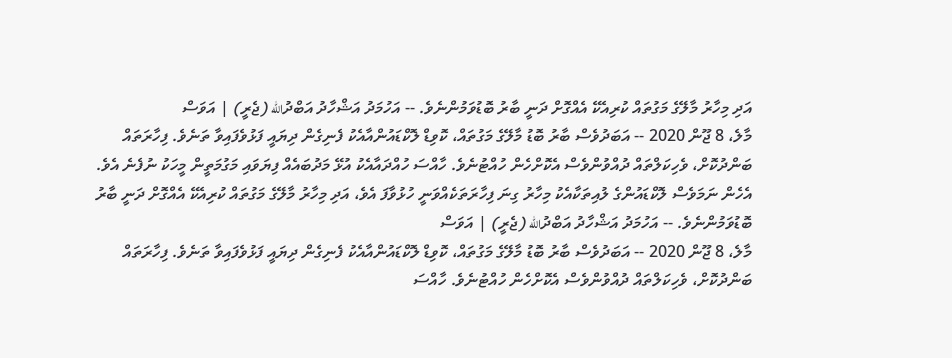އަދި މިހާރު މާލޭގެ މަގުތައް ކުރިއެކޭ އެއްގޮށް ދަނީ ބާރު ބޮޑުވަމުންނެވެ. -- އަހުމަދު އަޝްހާދު އަބްދުالله (ޖެރީ) | އަވަސް
މާލެ، 8 ޖޫން 2020 -- އަބަދުވެސް ބާރު ބޮޑު މާލޭގެ މަގުތައް، ކޮވިޑް ލޮކްޑައުންއާއެކު ފެނިގެން ދިޔައީ ފަޅުވެފައިވާ ތަނެވެ. ފިހާރަތައް ބަންދުކޮށް، ވެހިކަލްތައް ދުއްވުންވެސް އެކޮށްހެން ހުއްޓުނެވެ. ހާއްސަ ހުއްދައާއެކު އުޅޭ މަދުބައެއް ފިޔަވައި މަގުމަތީން މީހަކު ނުފެނެ އެވެ. އެހެން ނަމަވެސް ލޮކްޑައުންގެ ލުއިތަކާއެކު މިހާރު ގިނަ ފިހާރަތަކެއްވަނީ ހުޅުވާފަ އެވެ، އަދި މިހާރު މާލޭގެ މަގުތައް ކުރިއެކޭ އެއްގޮށް ދަނީ ބާރު ބޮޑުވަމުންނެވެ. -- އަހުމަދު އަޝްހާދު އަބްދުالله (ޖެރީ) | އަވަސް
މާލެ، 8 ޖޫން 2020 -- އަބަދުވެސް ބާރު ބޮޑު މާލޭގެ މަގުތައް، ކޮވިޑް ލޮކްޑައުންއާއެކު ފެނިގެން ދިޔައީ ފަޅުވެފައިވާ ތަނެވެ. ފިހާރަތައް ބަންދުކޮށް، ވެހިކަލްތައް ދުއްވުންވެސް އެކޮށްހެން ހުއްޓުނެވެ. ހާއްސަ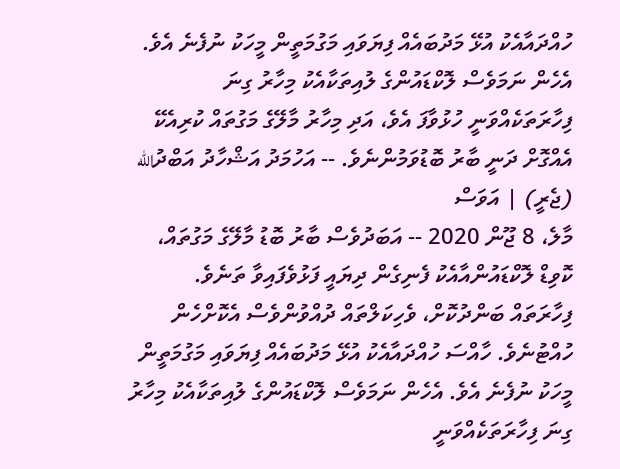ހުއްދައާއެކު އުޅޭ މަދުބައެއް ފިޔަވައި މަގުމަތީން މީހަކު ނުފެނެ އެވެ. އެހެން ނަމަވެސް ލޮކްޑައުންގެ ލުއިތަކާއެކު މިހާރު ގިނަ ފިހާރަތަކެއްވަނީ ހުޅުވާފަ އެވެ، އަދި މިހާރު މާލޭގެ މަގުތައް ކުރިއެކޭ އެއްގޮށް ދަނީ ބާރު ބޮޑުވަމުންނެވެ. -- އަހުމަދު އަޝްހާދު އަބްދުالله (ޖެރީ) | އަވަސް
މާލެ، 8 ޖޫން 2020 -- އަބަދުވެސް ބާރު ބޮޑު މާލޭގެ މަގުތައް، ކޮވިޑް ލޮކްޑައުންއާއެކު ފެނިގެން ދިޔައީ ފަޅުވެފައިވާ ތަނެވެ. ފިހާރަތައް ބަންދުކޮށް، ވެހިކަލްތައް ދުއްވުންވެސް އެކޮށްހެން ހުއްޓުނެވެ. ހާއްސަ ހުއްދައާއެކު އުޅޭ މަދުބައެއް ފިޔަވައި މަގުމަތީން މީހަކު ނުފެނެ އެވެ. އެހެން ނަމަވެސް ލޮކްޑައުންގެ ލުއިތަކާއެކު މިހާރު ގިނަ ފިހާރަތަކެއްވަނީ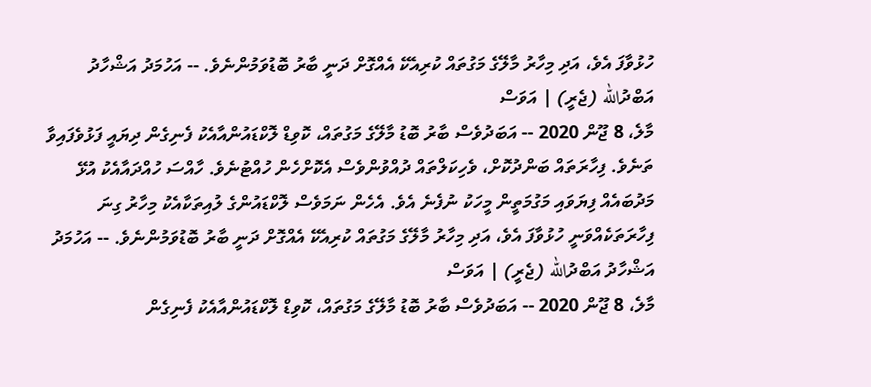ހުޅުވާފަ އެވެ، އަދި މިހާރު މާލޭގެ މަގުތައް ކުރިއެކޭ އެއްގޮށް ދަނީ ބާރު ބޮޑުވަމުންނެވެ. -- އަހުމަދު އަޝްހާދު އަބްދުالله (ޖެރީ) | އަވަސް
މާލެ، 8 ޖޫން 2020 -- އަބަދުވެސް ބާރު ބޮޑު މާލޭގެ މަގުތައް، ކޮވިޑް ލޮކްޑައުންއާއެކު ފެނިގެން ދިޔައީ ފަޅުވެފައިވާ ތަނެވެ. ފިހާރަތައް ބަންދުކޮށް، ވެހިކަލްތައް ދުއްވުންވެސް އެކޮށްހެން ހުއްޓުނެވެ. ހާއްސަ ހުއްދައާއެކު އުޅޭ މަދުބައެއް ފިޔަވައި މަގުމަތީން މީހަކު ނުފެނެ އެވެ. އެހެން ނަމަވެސް ލޮކްޑައުންގެ ލުއިތަކާއެކު މިހާރު ގިނަ ފިހާރަތަކެއްވަނީ ހުޅުވާފަ އެވެ، އަދި މިހާރު މާލޭގެ މަގުތައް ކުރިއެކޭ އެއްގޮށް ދަނީ ބާރު ބޮޑުވަމުންނެވެ. -- އަހުމަދު އަޝްހާދު އަބްދުالله (ޖެރީ) | އަވަސް
މާލެ، 8 ޖޫން 2020 -- އަބަދުވެސް ބާރު ބޮޑު މާލޭގެ މަގުތައް، ކޮވިޑް ލޮކްޑައުންއާއެކު ފެނިގެން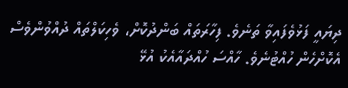ދިޔައީ ފަޅުވެފައިވާ ތަނެވެ. ފިހާރަތައް ބަންދުކޮށް، ވެހިކަލްތައް ދުއްވުންވެސް އެކޮށްހެން ހުއްޓުނެވެ. ހާއްސަ ހުއްދައާއެކު އުޅޭ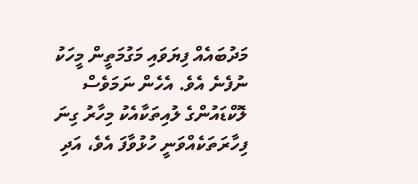މަދުބައެއް ފިޔަވައި މަގުމަތީން މީހަކު ނުފެނެ އެވެ. އެހެން ނަމަވެސް ލޮކްޑައުންގެ ލުއިތަކާއެކު މިހާރު ގިނަ ފިހާރަތަކެއްވަނީ ހުޅުވާފަ އެވެ، އަދި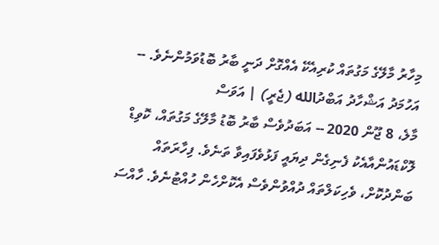މިހާރު މާލޭގެ މަގުތައް ކުރިއެކޭ އެއްގޮށް ދަނީ ބާރު ބޮޑުވަމުންނެވެ. -- އަހުމަދު އަޝްހާދު އަބްދުالله (ޖެރީ) | އަވަސް
މާލެ، 8 ޖޫން 2020 -- އަބަދުވެސް ބާރު ބޮޑު މާލޭގެ މަގުތައް، ކޮވިޑް ލޮކްޑައުންއާއެކު ފެނިގެން ދިޔައީ ފަޅުވެފައިވާ ތަނެވެ. ފިހާރަތައް ބަންދުކޮށް، ވެހިކަލްތައް ދުއްވުންވެސް އެކޮށްހެން ހުއްޓުނެވެ. ހާއްސަ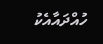ހުއްދައާއެކު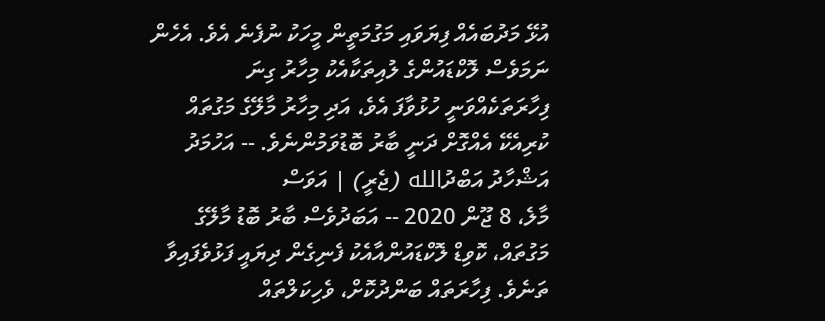އުޅޭ މަދުބައެއް ފިޔަވައި މަގުމަތީން މީހަކު ނުފެނެ އެވެ. އެހެން ނަމަވެސް ލޮކްޑައުންގެ ލުއިތަކާއެކު މިހާރު ގިނަ ފިހާރަތަކެއްވަނީ ހުޅުވާފަ އެވެ، އަދި މިހާރު މާލޭގެ މަގުތައް ކުރިއެކޭ އެއްގޮށް ދަނީ ބާރު ބޮޑުވަމުންނެވެ. -- އަހުމަދު އަޝްހާދު އަބްދުالله (ޖެރީ) | އަވަސް
މާލެ، 8 ޖޫން 2020 -- އަބަދުވެސް ބާރު ބޮޑު މާލޭގެ މަގުތައް، ކޮވިޑް ލޮކްޑައުންއާއެކު ފެނިގެން ދިޔައީ ފަޅުވެފައިވާ ތަނެވެ. ފިހާރަތައް ބަންދުކޮށް، ވެހިކަލްތައް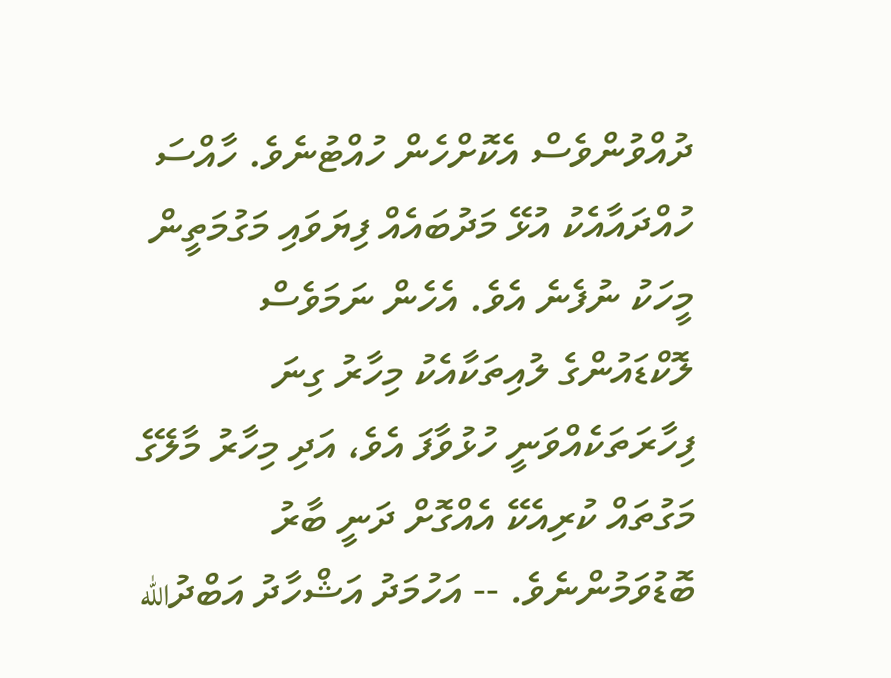ދުއްވުންވެސް އެކޮށްހެން ހުއްޓުނެވެ. ހާއްސަ ހުއްދައާއެކު އުޅޭ މަދުބައެއް ފިޔަވައި މަގުމަތީން މީހަކު ނުފެނެ އެވެ. އެހެން ނަމަވެސް ލޮކްޑައުންގެ ލުއިތަކާއެކު މިހާރު ގިނަ ފިހާރަތަކެއްވަނީ ހުޅުވާފަ އެވެ، އަދި މިހާރު މާލޭގެ މަގުތައް ކުރިއެކޭ އެއްގޮށް ދަނީ ބާރު ބޮޑުވަމުންނެވެ. -- އަހުމަދު އަޝްހާދު އަބްދުالله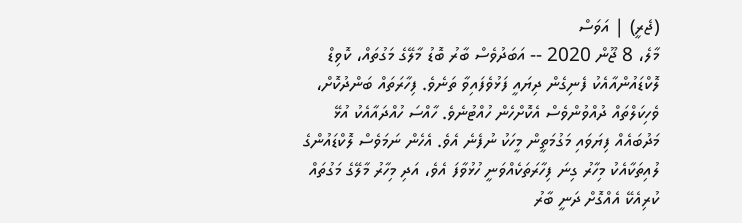(ޖެރީ) | އަވަސް
މާލެ، 8 ޖޫން 2020 -- އަބަދުވެސް ބާރު ބޮޑު މާލޭގެ މަގުތައް، ކޮވިޑް ލޮކްޑައުންއާއެކު ފެނިގެން ދިޔައީ ފަޅުވެފައިވާ ތަނެވެ. ފިހާރަތައް ބަންދުކޮށް، ވެހިކަލްތައް ދުއްވުންވެސް އެކޮށްހެން ހުއްޓުނެވެ. ހާއްސަ ހުއްދައާއެކު އުޅޭ މަދުބައެއް ފިޔަވައި މަގުމަތީން މީހަކު ނުފެނެ އެވެ. އެހެން ނަމަވެސް ލޮކްޑައުންގެ ލުއިތަކާއެކު މިހާރު ގިނަ ފިހާރަތަކެއްވަނީ ހުޅުވާފަ އެވެ، އަދި މިހާރު މާލޭގެ މަގުތައް ކުރިއެކޭ އެއްގޮށް ދަނީ ބާރު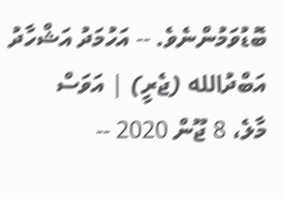ބޮޑުވަމުންނެވެ. -- އަހުމަދު އަޝްހާދު އަބްދުالله (ޖެރީ) | އަވަސް
މާލެ، 8 ޖޫން 2020 --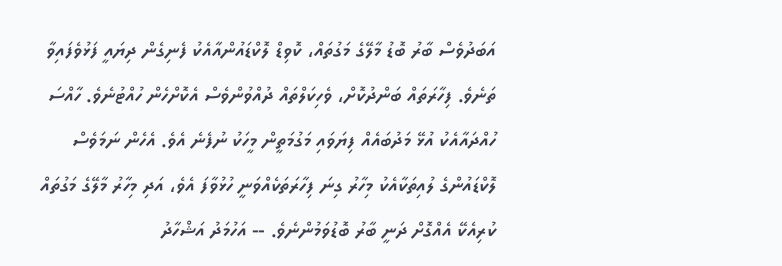އަބަދުވެސް ބާރު ބޮޑު މާލޭގެ މަގުތައް، ކޮވިޑް ލޮކްޑައުންއާއެކު ފެނިގެން ދިޔައީ ފަޅުވެފައިވާ ތަނެވެ. ފިހާރަތައް ބަންދުކޮށް، ވެހިކަލްތައް ދުއްވުންވެސް އެކޮށްހެން ހުއްޓުނެވެ. ހާއްސަ ހުއްދައާއެކު އުޅޭ މަދުބައެއް ފިޔަވައި މަގުމަތީން މީހަކު ނުފެނެ އެވެ. އެހެން ނަމަވެސް ލޮކްޑައުންގެ ލުއިތަކާއެކު މިހާރު ގިނަ ފިހާރަތަކެއްވަނީ ހުޅުވާފަ އެވެ، އަދި މިހާރު މާލޭގެ މަގުތައް ކުރިއެކޭ އެއްގޮށް ދަނީ ބާރު ބޮޑުވަމުންނެވެ. -- އަހުމަދު އަޝްހާދު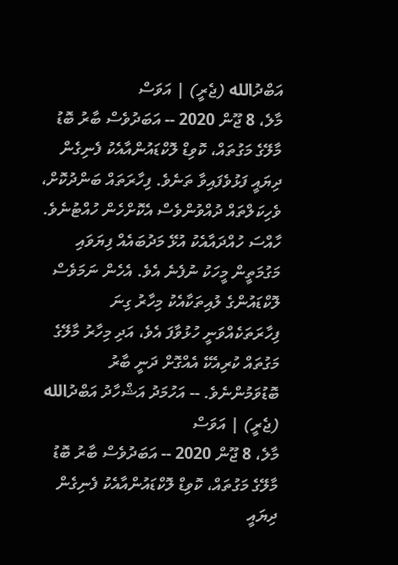އަބްދުالله (ޖެރީ) | އަވަސް
މާލެ، 8 ޖޫން 2020 -- އަބަދުވެސް ބާރު ބޮޑު މާލޭގެ މަގުތައް، ކޮވިޑް ލޮކްޑައުންއާއެކު ފެނިގެން ދިޔައީ ފަޅުވެފައިވާ ތަނެވެ. ފިހާރަތައް ބަންދުކޮށް، ވެހިކަލްތައް ދުއްވުންވެސް އެކޮށްހެން ހުއްޓުނެވެ. ހާއްސަ ހުއްދައާއެކު އުޅޭ މަދުބައެއް ފިޔަވައި މަގުމަތީން މީހަކު ނުފެނެ އެވެ. އެހެން ނަމަވެސް ލޮކްޑައުންގެ ލުއިތަކާއެކު މިހާރު ގިނަ ފިހާރަތަކެއްވަނީ ހުޅުވާފަ އެވެ، އަދި މިހާރު މާލޭގެ މަގުތައް ކުރިއެކޭ އެއްގޮށް ދަނީ ބާރު ބޮޑުވަމުންނެވެ. -- އަހުމަދު އަޝްހާދު އަބްދުالله (ޖެރީ) | އަވަސް
މާލެ، 8 ޖޫން 2020 -- އަބަދުވެސް ބާރު ބޮޑު މާލޭގެ މަގުތައް، ކޮވިޑް ލޮކްޑައުންއާއެކު ފެނިގެން ދިޔައީ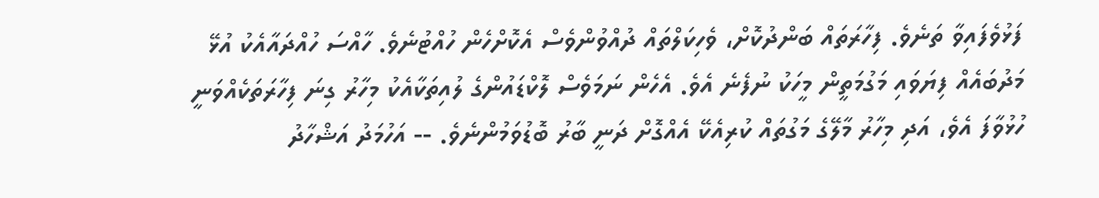ފަޅުވެފައިވާ ތަނެވެ. ފިހާރަތައް ބަންދުކޮށް، ވެހިކަލްތައް ދުއްވުންވެސް އެކޮށްހެން ހުއްޓުނެވެ. ހާއްސަ ހުއްދައާއެކު އުޅޭ މަދުބައެއް ފިޔަވައި މަގުމަތީން މީހަކު ނުފެނެ އެވެ. އެހެން ނަމަވެސް ލޮކްޑައުންގެ ލުއިތަކާއެކު މިހާރު ގިނަ ފިހާރަތަކެއްވަނީ ހުޅުވާފަ އެވެ، އަދި މިހާރު މާލޭގެ މަގުތައް ކުރިއެކޭ އެއްގޮށް ދަނީ ބާރު ބޮޑުވަމުންނެވެ. -- އަހުމަދު އަޝްހާދު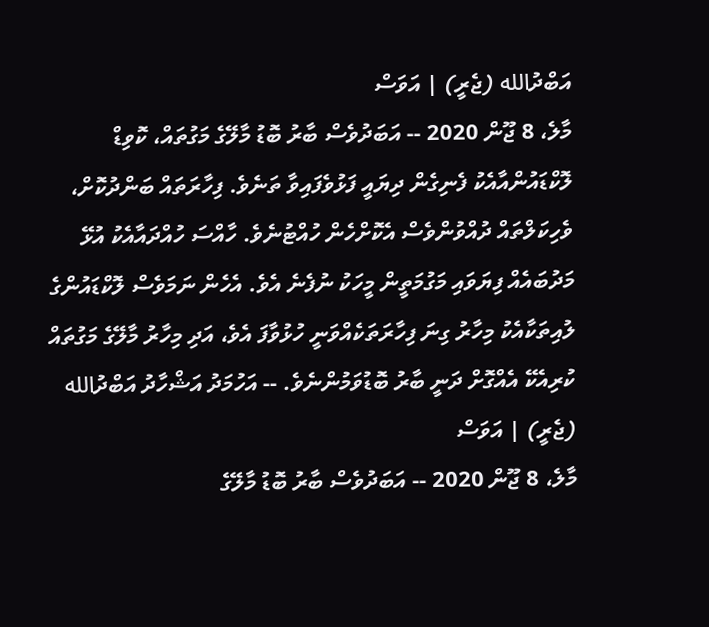އަބްދުالله (ޖެރީ) | އަވަސް
މާލެ، 8 ޖޫން 2020 -- އަބަދުވެސް ބާރު ބޮޑު މާލޭގެ މަގުތައް، ކޮވިޑް ލޮކްޑައުންއާއެކު ފެނިގެން ދިޔައީ ފަޅުވެފައިވާ ތަނެވެ. ފިހާރަތައް ބަންދުކޮށް، ވެހިކަލްތައް ދުއްވުންވެސް އެކޮށްހެން ހުއްޓުނެވެ. ހާއްސަ ހުއްދައާއެކު އުޅޭ މަދުބައެއް ފިޔަވައި މަގުމަތީން މީހަކު ނުފެނެ އެވެ. އެހެން ނަމަވެސް ލޮކްޑައުންގެ ލުއިތަކާއެކު މިހާރު ގިނަ ފިހާރަތަކެއްވަނީ ހުޅުވާފަ އެވެ، އަދި މިހާރު މާލޭގެ މަގުތައް ކުރިއެކޭ އެއްގޮށް ދަނީ ބާރު ބޮޑުވަމުންނެވެ. -- އަހުމަދު އަޝްހާދު އަބްދުالله (ޖެރީ) | އަވަސް
މާލެ، 8 ޖޫން 2020 -- އަބަދުވެސް ބާރު ބޮޑު މާލޭގެ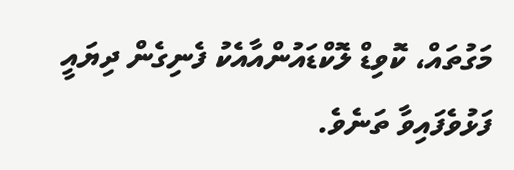މަގުތައް، ކޮވިޑް ލޮކްޑައުންއާއެކު ފެނިގެން ދިޔައީ ފަޅުވެފައިވާ ތަނެވެ.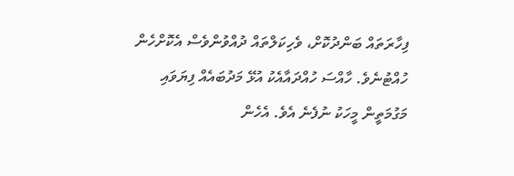ފިހާރަތައް ބަންދުކޮށް، ވެހިކަލްތައް ދުއްވުންވެސް އެކޮށްހެން ހުއްޓުނެވެ. ހާއްސަ ހުއްދައާއެކު އުޅޭ މަދުބައެއް ފިޔަވައި މަގުމަތީން މީހަކު ނުފެނެ އެވެ. އެހެން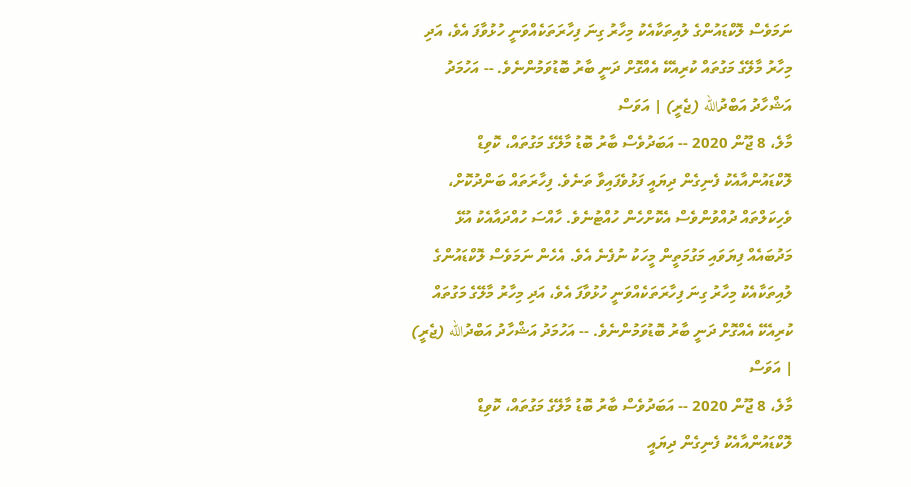ނަމަވެސް ލޮކްޑައުންގެ ލުއިތަކާއެކު މިހާރު ގިނަ ފިހާރަތަކެއްވަނީ ހުޅުވާފަ އެވެ، އަދި މިހާރު މާލޭގެ މަގުތައް ކުރިއެކޭ އެއްގޮށް ދަނީ ބާރު ބޮޑުވަމުންނެވެ. -- އަހުމަދު އަޝްހާދު އަބްދުالله (ޖެރީ) | އަވަސް
މާލެ، 8 ޖޫން 2020 -- އަބަދުވެސް ބާރު ބޮޑު މާލޭގެ މަގުތައް، ކޮވިޑް ލޮކްޑައުންއާއެކު ފެނިގެން ދިޔައީ ފަޅުވެފައިވާ ތަނެވެ. ފިހާރަތައް ބަންދުކޮށް، ވެހިކަލްތައް ދުއްވުންވެސް އެކޮށްހެން ހުއްޓުނެވެ. ހާއްސަ ހުއްދައާއެކު އުޅޭ މަދުބައެއް ފިޔަވައި މަގުމަތީން މީހަކު ނުފެނެ އެވެ. އެހެން ނަމަވެސް ލޮކްޑައުންގެ ލުއިތަކާއެކު މިހާރު ގިނަ ފިހާރަތަކެއްވަނީ ހުޅުވާފަ އެވެ، އަދި މިހާރު މާލޭގެ މަގުތައް ކުރިއެކޭ އެއްގޮށް ދަނީ ބާރު ބޮޑުވަމުންނެވެ. -- އަހުމަދު އަޝްހާދު އަބްދުالله (ޖެރީ) | އަވަސް
މާލެ، 8 ޖޫން 2020 -- އަބަދުވެސް ބާރު ބޮޑު މާލޭގެ މަގުތައް، ކޮވިޑް ލޮކްޑައުންއާއެކު ފެނިގެން ދިޔައީ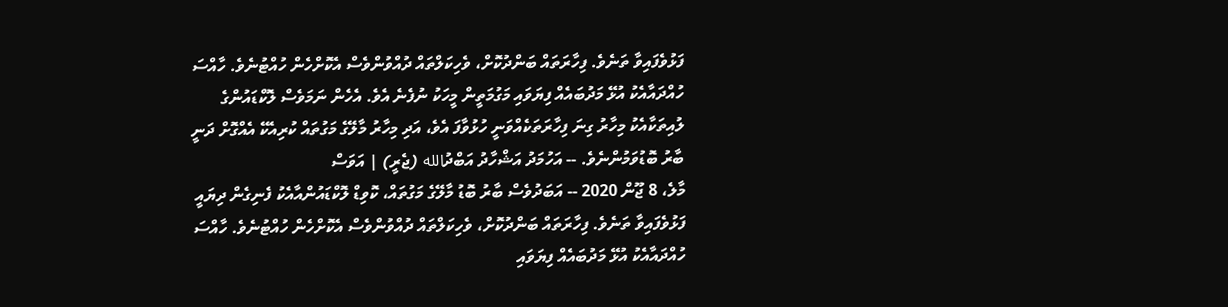ފަޅުވެފައިވާ ތަނެވެ. ފިހާރަތައް ބަންދުކޮށް، ވެހިކަލްތައް ދުއްވުންވެސް އެކޮށްހެން ހުއްޓުނެވެ. ހާއްސަ ހުއްދައާއެކު އުޅޭ މަދުބައެއް ފިޔަވައި މަގުމަތީން މީހަކު ނުފެނެ އެވެ. އެހެން ނަމަވެސް ލޮކްޑައުންގެ ލުއިތަކާއެކު މިހާރު ގިނަ ފިހާރަތަކެއްވަނީ ހުޅުވާފަ އެވެ، އަދި މިހާރު މާލޭގެ މަގުތައް ކުރިއެކޭ އެއްގޮށް ދަނީ ބާރު ބޮޑުވަމުންނެވެ. -- އަހުމަދު އަޝްހާދު އަބްދުالله (ޖެރީ) | އަވަސް
މާލެ، 8 ޖޫން 2020 -- އަބަދުވެސް ބާރު ބޮޑު މާލޭގެ މަގުތައް، ކޮވިޑް ލޮކްޑައުންއާއެކު ފެނިގެން ދިޔައީ ފަޅުވެފައިވާ ތަނެވެ. ފިހާރަތައް ބަންދުކޮށް، ވެހިކަލްތައް ދުއްވުންވެސް އެކޮށްހެން ހުއްޓުނެވެ. ހާއްސަ ހުއްދައާއެކު އުޅޭ މަދުބައެއް ފިޔަވައި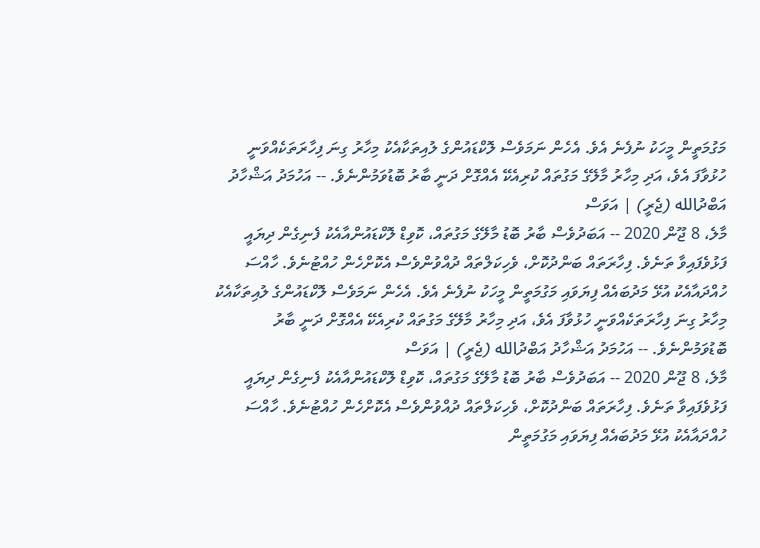މަގުމަތީން މީހަކު ނުފެނެ އެވެ. އެހެން ނަމަވެސް ލޮކްޑައުންގެ ލުއިތަކާއެކު މިހާރު ގިނަ ފިހާރަތަކެއްވަނީ ހުޅުވާފަ އެވެ، އަދި މިހާރު މާލޭގެ މަގުތައް ކުރިއެކޭ އެއްގޮށް ދަނީ ބާރު ބޮޑުވަމުންނެވެ. -- އަހުމަދު އަޝްހާދު އަބްދުالله (ޖެރީ) | އަވަސް
މާލެ، 8 ޖޫން 2020 -- އަބަދުވެސް ބާރު ބޮޑު މާލޭގެ މަގުތައް، ކޮވިޑް ލޮކްޑައުންއާއެކު ފެނިގެން ދިޔައީ ފަޅުވެފައިވާ ތަނެވެ. ފިހާރަތައް ބަންދުކޮށް، ވެހިކަލްތައް ދުއްވުންވެސް އެކޮށްހެން ހުއްޓުނެވެ. ހާއްސަ ހުއްދައާއެކު އުޅޭ މަދުބައެއް ފިޔަވައި މަގުމަތީން މީހަކު ނުފެނެ އެވެ. އެހެން ނަމަވެސް ލޮކްޑައުންގެ ލުއިތަކާއެކު މިހާރު ގިނަ ފިހާރަތަކެއްވަނީ ހުޅުވާފަ އެވެ، އަދި މިހާރު މާލޭގެ މަގުތައް ކުރިއެކޭ އެއްގޮށް ދަނީ ބާރު ބޮޑުވަމުންނެވެ. -- އަހުމަދު އަޝްހާދު އަބްދުالله (ޖެރީ) | އަވަސް
މާލެ، 8 ޖޫން 2020 -- އަބަދުވެސް ބާރު ބޮޑު މާލޭގެ މަގުތައް، ކޮވިޑް ލޮކްޑައުންއާއެކު ފެނިގެން ދިޔައީ ފަޅުވެފައިވާ ތަނެވެ. ފިހާރަތައް ބަންދުކޮށް، ވެހިކަލްތައް ދުއްވުންވެސް އެކޮށްހެން ހުއްޓުނެވެ. ހާއްސަ ހުއްދައާއެކު އުޅޭ މަދުބައެއް ފިޔަވައި މަގުމަތީން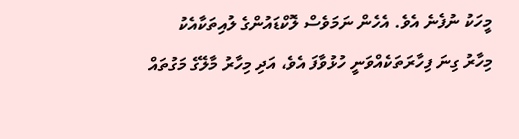މީހަކު ނުފެނެ އެވެ. އެހެން ނަމަވެސް ލޮކްޑައުންގެ ލުއިތަކާއެކު މިހާރު ގިނަ ފިހާރަތަކެއްވަނީ ހުޅުވާފަ އެވެ، އަދި މިހާރު މާލޭގެ މަގުތައް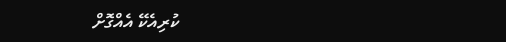ކުރިއެކޭ އެއްގޮށް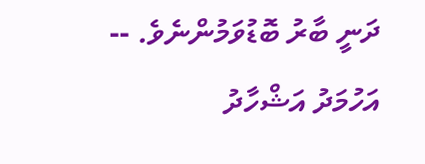ދަނީ ބާރު ބޮޑުވަމުންނެވެ. -- އަހުމަދު އަޝްހާދު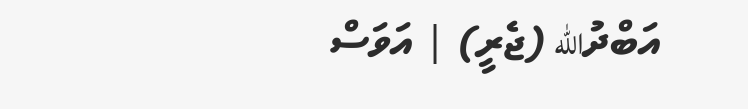އަބްދުالله (ޖެރީ) | އަވަސް